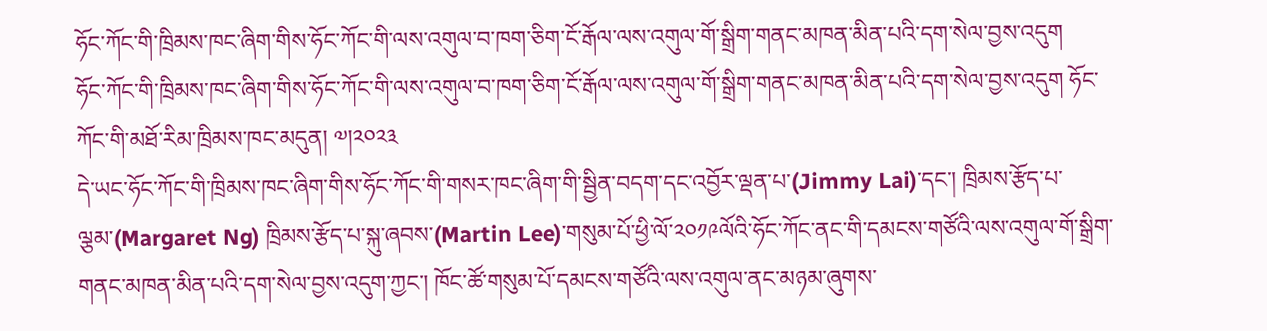ཧོང་ཀོང་གི་ཁྲིམས་ཁང་ཞིག་གིས་ཧོང་ཀོང་གི་ལས་འགུལ་བ་ཁག་ཅིག་ངོ་རྒོལ་ལས་འགུལ་གོ་སྒྲིག་གནང་མཁན་མིན་པའི་དག་སེལ་བྱས་འདུག
ཧོང་ཀོང་གི་ཁྲིམས་ཁང་ཞིག་གིས་ཧོང་ཀོང་གི་ལས་འགུལ་བ་ཁག་ཅིག་ངོ་རྒོལ་ལས་འགུལ་གོ་སྒྲིག་གནང་མཁན་མིན་པའི་དག་སེལ་བྱས་འདུག ཧོང་ཀོང་གི་མཐོ་རིམ་ཁྲིམས་ཁང་མདུན། ༧།༢༠༢༣
དེ་ཡང་ཧོང་ཀོང་གི་ཁྲིམས་ཁང་ཞིག་གིས་ཧོང་ཀོང་གི་གསར་ཁང་ཞིག་གི་སྦྱིན་བདག་དང་འབྱོར་ལྡན་པ་(Jimmy Lai)་དང་། ཁྲིམས་རྩོད་པ་ལྕམ་(Margaret Ng) ཁྲིམས་རྩོད་པ་སྐུ་ཞབས་(Martin Lee)་གསུམ་པོ་ཕྱི་ལོ་༢༠༡༩ལོའི་ཧོང་ཀོང་ནང་གི་དམངས་གཙོའི་ལས་འགུལ་གོ་སྒྲིག་གནང་མཁན་མིན་པའི་དག་སེལ་བྱས་འདུག་ཀྱང་། ཁོང་ཚོ་གསུམ་པོ་དམངས་གཙོའི་ལས་འགུལ་ནང་མཉམ་ཞུགས་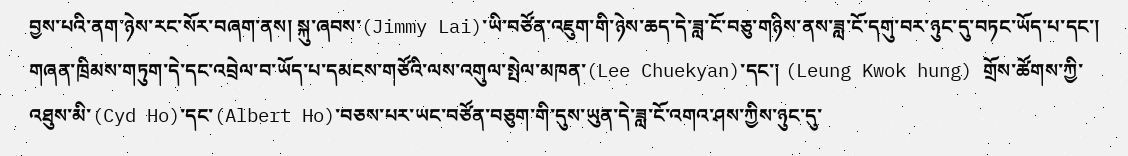བྱས་པའི་ནག་ཉེས་རང་སོར་བཞག་ནས། སྐུ་ཞབས་(Jimmy Lai)་ཡི་བཙོན་འཇུག་གི་ཉེས་ཆད་དེ་ཟླ་ངོ་བཅུ་གཉིས་ནས་ཟླ་ངོ་དགུ་བར་ཉུང་དུ་བཏང་ཡོད་པ་དང་། གཞན་ཁྲིམས་གཏུག་དེ་དང་འབྲེལ་བ་ཡོད་པ་དམངས་གཙོའི་ལས་འགུལ་སྤེལ་མཁན་(Lee Chuekyan)་དང་། (Leung Kwok hung) གྲོས་ཚོགས་ཀྱི་འཐུས་མི་(Cyd Ho)་དང་(Albert Ho)་བཅས་པར་ཡང་བཙོན་བཅུག་གི་དུས་ཡུན་དེ་ཟླ་ངོ་འགའ་ཤས་ཀྱིས་ཉུང་དུ་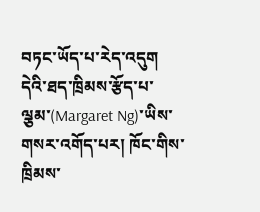བཏང་ཡོད་པ་རེད་འདུག
དེའི་ཐད་ཁྲིམས་རྩོད་པ་ལྕམ་(Margaret Ng)་ཡིས་གསར་འགོད་པར། ཁོང་གིས་ཁྲིམས་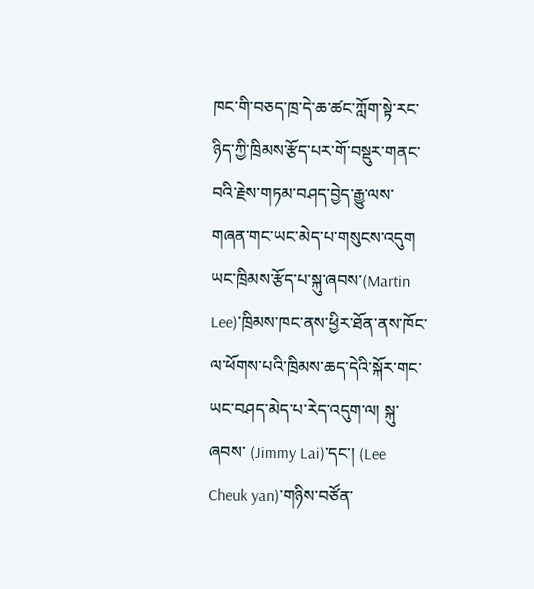ཁང་གི་བཅད་ཁྲ་དེ་ཆ་ཚང་ཀློག་སྟེ་རང་ཉིད་ཀྱི་ཁྲིམས་རྩོད་པར་གོ་བསྡུར་གནང་བའི་རྗེས་གཏམ་བཤད་བྱེད་རྒྱུ་ལས་གཞན་གང་ཡང་མེད་པ་གསུངས་འདུག
ཡང་ཁྲིམས་རྩོད་པ་སྐུ་ཞབས་(Martin Lee)་ཁྲིམས་ཁང་ནས་ཕྱིར་ཐོན་ནས་ཁོང་ལ་ཕོགས་པའི་ཁྲིམས་ཆད་དེའི་སྐོར་གང་ཡང་བཤད་མེད་པ་རེད་འདུག་ལ། སྐུ་ཞབས་ (Jimmy Lai)་དང་། (Lee Cheuk yan)་གཉིས་བཙོན་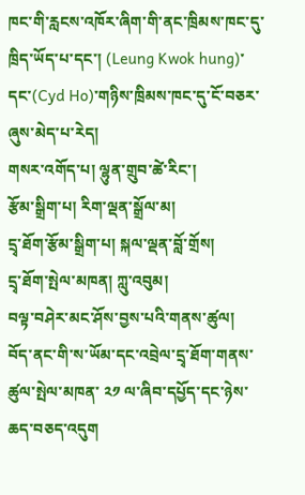ཁང་གི་རླངས་འཁོར་ཞིག་གི་ནང་ཁྲིམས་ཁང་དུ་ཁྲིད་ཡོད་པ་དང་། (Leung Kwok hung)་དང་(Cyd Ho)་གཉིས་ཁྲིམས་ཁང་དུ་ངོ་བཅར་ཞུས་མེད་པ་རེད།
གསར་འགོད་པ། ལྷུན་གྲུབ་ཚེ་རིང་།
རྩོམ་སྒྲིག་པ། རིག་ལྡན་སྒྲོལ་མ།
དྲྭ་ཐོག་རྩོམ་སྒྲིག་པ། སྐལ་ལྡན་བློ་གྲོས།
དྲྭ་ཐོག་སྤེལ་མཁན། ཀླུ་འབུམ།
བལྟ་བཤེར་མང་ཤོས་བྱས་པའི་གནས་ཚུལ།
བོད་ནང་གི་ས་ཡོམ་དང་འབྲེལ་དྲྭ་ཐོག་གནས་ཚུལ་སྤེལ་མཁན་ ༢༡ ལ་ཞིབ་དཔྱོད་དང་ཉེས་ཆད་བཅད་འདུག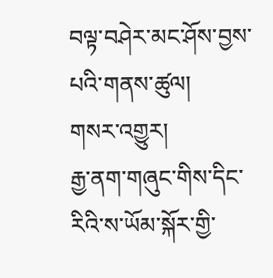བལྟ་བཤེར་མང་ཤོས་བྱས་པའི་གནས་ཚུལ།
གསར་འགྱུར།
རྒྱ་ནག་གཞུང་གིས་དིང་རིའི་ས་ཡོམ་སྐོར་གྱི་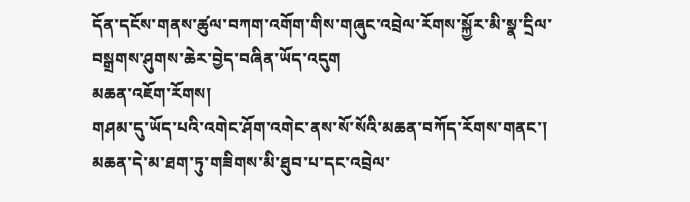དོན་དངོས་གནས་ཚུལ་བཀག་འགོག་གིས་གཞུང་འབྲེལ་རོགས་སྐྱོར་མི་སྣ་དྲིལ་བསྒྲགས་ཤུགས་ཆེར་བྱེད་བཞིན་ཡོད་འདུག
མཆན་འཇོག་རོགས།
གཤམ་དུ་ཡོད་པའི་འགེང་ཤོག་འགེང་ནས་སོ་སོའི་མཆན་བཀོད་རོགས་གནང་། མཆན་དེ་མ་ཐག་ཏུ་གཟིགས་མི་ཐུབ་པ་དང་འབྲེལ་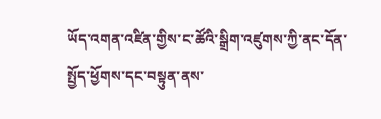ཡོད་འགན་འཛིན་གྱིས་ང་ཚོའི་སྒྲིག་འཛུགས་ཀྱི་ནང་དོན་སྤྱོད་ཕྱོགས་དང་བསྟུན་ནས་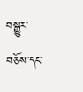བསྒྱུར་བཅོས་དང་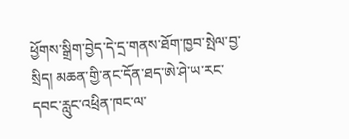ཕྱོགས་སྒྲིག་བྱེད་དེ་དྲ་གནས་ཐོག་ཁྱབ་སྤེལ་བྱ་སྲིད། མཆན་གྱི་ནང་དོན་ཐད་ཨེ་ཤེ་ཡ་རང་དབང་རླུང་འཕྲིན་ཁང་ལ་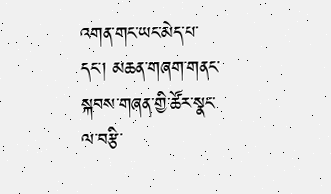འགན་གང་ཡང་མེད་པ་དང་། མཆན་གཞག་གནང་སྐབས་གཞན་གྱི་ཚོར་སྣང་ལ་བརྩི་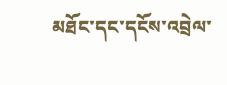མཐོང་དང་དངོས་འབྲེལ་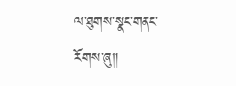ལ་ཐུགས་སྣང་གནང་རོགས་ཞུ༎